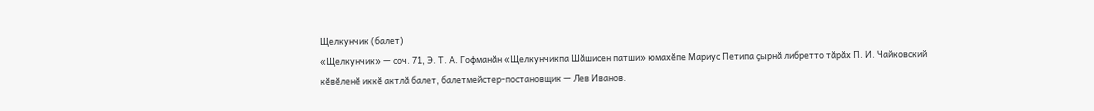Щелкунчик (балет)
«Щелкунчик» — соч. 71, Э. Т. А. Гофманӑн «Щелкунчикпа Шӑшисен патши» юмахӗпе Мариус Петипа ҫырнӑ либретто тӑрӑх П. И. Чайковский кӗвӗленӗ иккӗ актлӑ балет, балетмейстер-постановщик — Лев Иванов.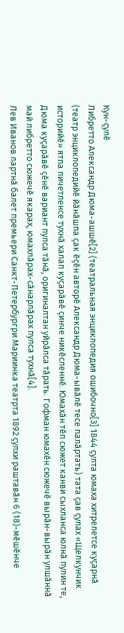Кун-ҫулӗ
Либретто Александр Дюма-ашшӗ[2] (театральная энциклопедия ошибочно[3] 1844 ҫулта юмаха хитрелетсе куҫарнӑ (театр энциклопедийӗ йӑнӑшпа ҫак ӗҫӗн авторӗ Александр Дюма-ывӑлӗ тесе палӑртать) тата ҫав ҫулах «Щелкунчик историйӗ» ятпа пичетленсе тухнӑ халап куҫарӑвӗ ҫинче никӗсленнӗ. Юмахӑн тӗп сюжет канви сыхланса юлнӑ пулин те, Дюма куҫарӑвӗ ҫӗнӗ вариант пулса тӑнӑ, оригиналтан уйрӑлса тӑрать. Гофман юмахӗн сюжечӗ вырӑн-вырӑн улшӑннӑ май либретто сюжечӗ якарах, юмахлӑрах-сӑнарлӑрах пулса тухнӑ[4].
Лев Иванов лартнӑ балет премьери Санкт-Петербургри Мариинка театрта 1892 ҫулхи раштавӑн 6 (18)-мӗшӗнче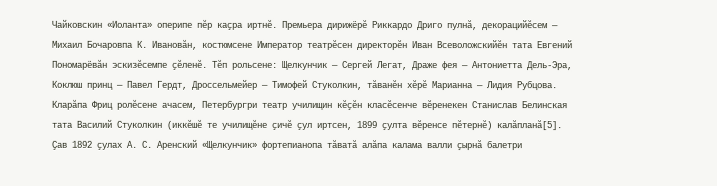Чайковскин «Иоланта» оперипе пӗр каҫра иртнӗ. Премьера дирижёрӗ Риккардо Дриго пулнӑ, декорацийӗсем — Михаил Бочаровпа К. Ивановӑн, костюмсене Император театрӗсен директорӗн Иван Всеволожскийӗн тата Евгений Пономарёвӑн эскизӗсемпе ҫӗленӗ. Тӗп рольсене: Щелкунчик — Сергей Легат, Драже фея — Антониетта Дель-Эра, Коклюш принц — Павел Гердт, Дроссельмейер — Тимофей Стуколкин, тӑванӗн хӗрӗ Марианна — Лидия Рубцова. Кларӑпа Фриц ролӗсене ачасем, Петербургри театр училищин кӗҫӗн класӗсенче вӗренекен Станислав Белинская тата Василий Стуколкин (иккӗшӗ те училищӗне ҫичӗ ҫул иртсен, 1899 ҫулта вӗренсе пӗтернӗ) калӑпланӑ[5].
Ҫав 1892 ҫулах А. С. Аренский «Щелкунчик» фортепианопа тӑватӑ алӑпа калама валли ҫырнӑ балетри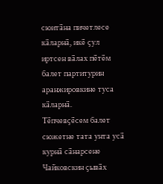сюитӑна пичетлесе кӑларнӑ, икӗ ҫул иртсен вӑлах пӗтӗм балет партитурин аранжировкине туса кӑларнӑ.
Тӗпчевҫӗсем балет сюжетне тата унта усӑ курнӑ сӑнарсене Чайковскин ҫывӑх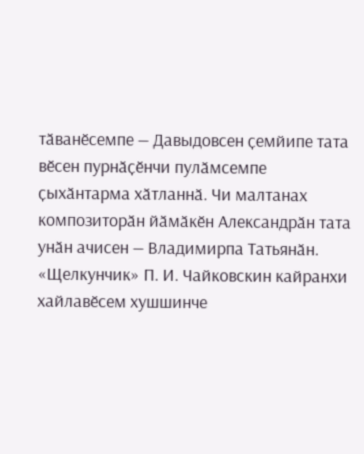тӑванӗсемпе — Давыдовсен ҫемйипе тата вӗсен пурнӑҫӗнчи пулӑмсемпе ҫыхӑнтарма хӑтланнӑ. Чи малтанах композиторӑн йӑмӑкӗн Александрӑн тата унӑн ачисен — Владимирпа Татьянӑн.
«Щелкунчик» П. И. Чайковскин кайранхи хайлавӗсем хушшинче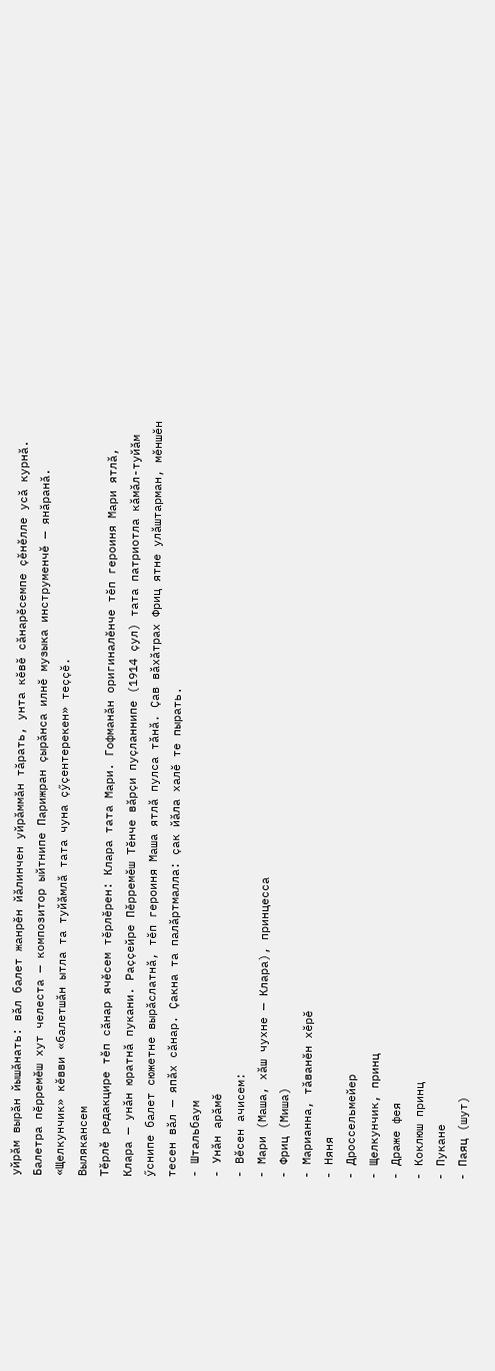уйрӑм вырӑн йышӑнать: вӑл балет жанрӗн йӑлинчен уйрӑммӑн тӑрать, унта кӗвӗ сӑнарӗсемпе ҫӗнӗлле усӑ курнӑ. Балетра пӗрремӗш хут челеста — композитор ыйтнипе Парижран ҫырӑнса илнӗ музыка инструменчӗ — янӑранӑ. «Щелкунчик» кӗвви «балетшӑн ытла та туйӑмлӑ тата чуна ҫӳҫентерекен» теҫҫӗ.
Вылякансем
Тӗрлӗ редакцире тӗп сӑнар ячӗсем тӗрлӗрен: Клара тата Мари. Гофманӑн оригиналӗнче тӗп героиня Мари ятлӑ, Клара — унӑн юратнӑ пукани. Раҫҫейре Пӗрремӗш Тӗнче вӑрҫи пуҫланнипе (1914 ҫул) тата патриотла кӑмӑл-туйӑм ӳснипе балет сюжетне вырӑслатнӑ, тӗп героиня Маша ятлӑ пулса тӑнӑ. Ҫав вӑхӑтрах Фриц ятне улӑштарман, мӗншӗн тесен вӑл — япӑх сӑнар. Ҫакна та палӑртмалла: ҫак йӑла халӗ те пырать.
- Штальбаум
- Унӑн арӑмӗ
- Вӗсен ачисем:
- Мари (Маша, хӑш чухне — Клара), принцесса
- Фриц (Миша)
- Марианна, тӑванӗн хӗрӗ
- Няня
- Дроссельмейер
- Щелкунчик, принц
- Драже фея
- Коклюш принц
- Пукане
- Паяц (шут)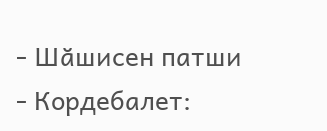- Шӑшисен патши
- Кордебалет: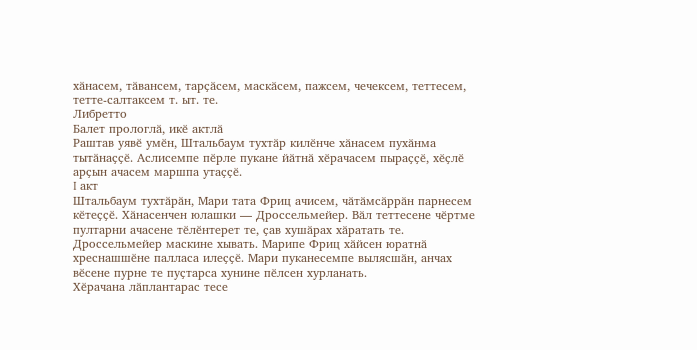хӑнасем, тӑвансем, тарҫӑсем, маскӑсем, пажсем, чечексем, теттесем, тетте-салтаксем т. ыт. те.
Либретто
Балет прологлӑ, икӗ актлӑ
Раштав уявӗ умӗн, Штальбаум тухтӑр килӗнче хӑнасем пухӑнма тытӑнаҫҫӗ. Аслисемпе пӗрле пукане йӑтнӑ хӗрачасем пыраҫҫӗ, хӗҫлӗ арҫын ачасем маршпа утаҫҫӗ.
I акт
Штальбаум тухтӑрӑн, Мари тата Фриц ачисем, чӑтӑмсӑррӑн парнесем кӗтеҫҫӗ. Хӑнасенчен юлашки — Дроссельмейер. Вӑл теттесене чӗртме пултарни ачасене тӗлӗнтерет те, ҫав хушӑрах хӑратать те. Дроссельмейер маскине хывать. Марипе Фриц хӑйсен юратнӑ хреснашшӗне палласа илеҫҫӗ. Мари пуканесемпе вылясшӑн, анчах вӗсене пурне те пуҫтарса хунине пӗлсен хурланать.
Хӗрачана лӑплантарас тесе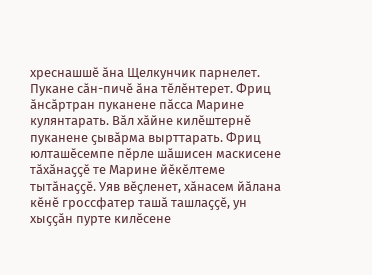хреснашшӗ ӑна Щелкунчик парнелет. Пукане сӑн-пичӗ ӑна тӗлӗнтерет. Фриц ӑнсӑртран пуканене пӑсса Марине кулянтарать. Вӑл хӑйне килӗштернӗ пуканене ҫывӑрма вырттарать. Фриц юлташӗсемпе пӗрле шӑшисен маскисене тӑхӑнаҫҫӗ те Марине йӗкӗлтеме тытӑнаҫҫӗ. Уяв вӗҫленет, хӑнасем йӑлана кӗнӗ гроссфатер ташӑ ташлаҫҫӗ, ун хыҫҫӑн пурте килӗсене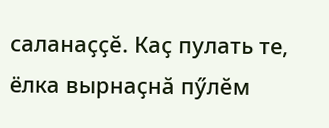саланаҫҫӗ. Каҫ пулать те, ёлка вырнаҫнӑ пӳлӗм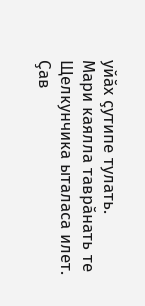уйӑх ҫутипе тулать.
Мари каялла таврӑнать те Щелкунчика ыталаса илет. Ҫав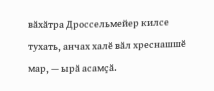вӑхӑтра Дроссельмейер килсе тухать, анчах халӗ вӑл хреснашшӗ мар, — ырӑ асамҫӑ.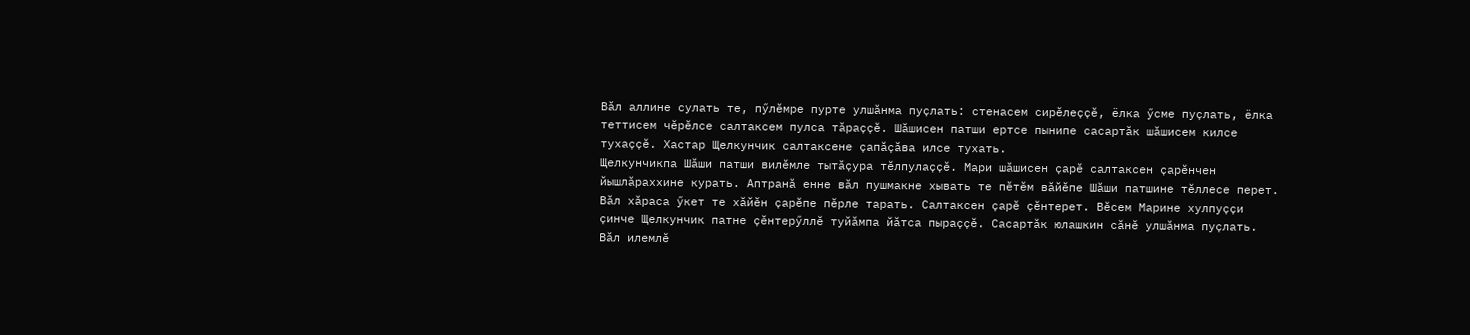Вӑл аллине сулать те, пӳлӗмре пурте улшӑнма пуҫлать: стенасем сирӗлеҫҫӗ, ёлка ӳсме пуҫлать, ёлка теттисем чӗрӗлсе салтаксем пулса тӑраҫҫӗ. Шӑшисен патши ертсе пынипе сасартӑк шӑшисем килсе тухаҫҫӗ. Хастар Щелкунчик салтаксене ҫапӑҫӑва илсе тухать.
Щелкунчикпа Шӑши патши вилӗмле тытӑҫура тӗлпулаҫҫӗ. Мари шӑшисен ҫарӗ салтаксен ҫарӗнчен йышлӑраххине курать. Аптранӑ енне вӑл пушмакне хывать те пӗтӗм вӑйӗпе Шӑши патшине тӗллесе перет. Вӑл хӑраса ӳкет те хӑйӗн ҫарӗпе пӗрле тарать. Салтаксен ҫарӗ ҫӗнтерет. Вӗсем Марине хулпуҫҫи ҫинче Щелкунчик патне ҫӗнтерӳллӗ туйӑмпа йӑтса пыраҫҫӗ. Сасартӑк юлашкин сӑнӗ улшӑнма пуҫлать. Вӑл илемлӗ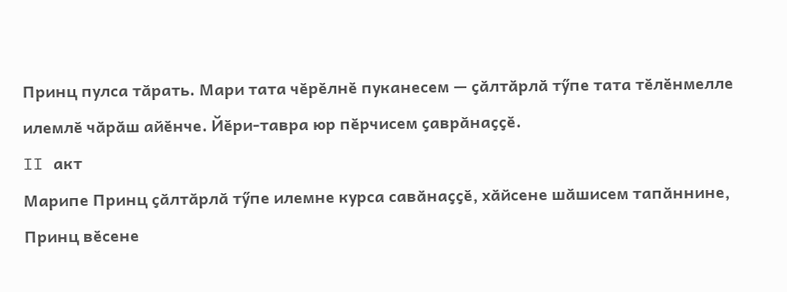Принц пулса тӑрать. Мари тата чӗрӗлнӗ пуканесем — ҫӑлтӑрлӑ тӳпе тата тӗлӗнмелле илемлӗ чӑрӑш айӗнче. Йӗри-тавра юр пӗрчисем ҫаврӑнаҫҫӗ.
II акт
Марипе Принц ҫӑлтӑрлӑ тӳпе илемне курса савӑнаҫҫӗ, хӑйсене шӑшисем тапӑннине, Принц вӗсене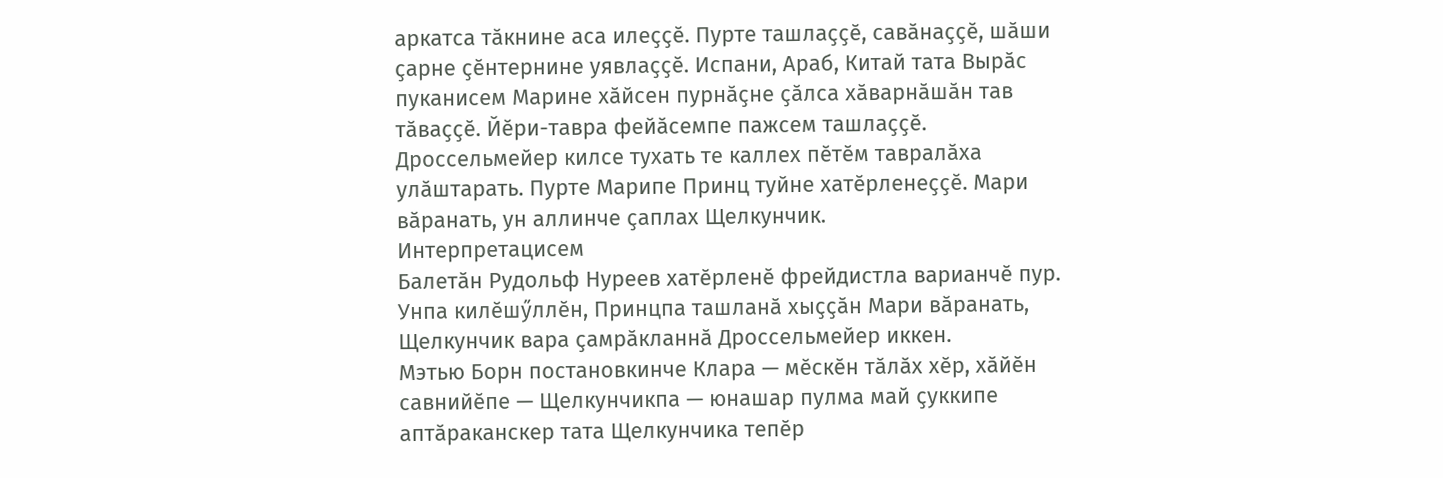аркатса тӑкнине аса илеҫҫӗ. Пурте ташлаҫҫӗ, савӑнаҫҫӗ, шӑши ҫарне ҫӗнтернине уявлаҫҫӗ. Испани, Араб, Китай тата Вырӑс пуканисем Марине хӑйсен пурнӑҫне ҫӑлса хӑварнӑшӑн тав тӑваҫҫӗ. Йӗри-тавра фейӑсемпе пажсем ташлаҫҫӗ. Дроссельмейер килсе тухать те каллех пӗтӗм тавралӑха улӑштарать. Пурте Марипе Принц туйне хатӗрленеҫҫӗ. Мари вӑранать, ун аллинче ҫаплах Щелкунчик.
Интерпретацисем
Балетӑн Рудольф Нуреев хатӗрленӗ фрейдистла варианчӗ пур. Унпа килӗшӳллӗн, Принцпа ташланӑ хыҫҫӑн Мари вӑранать, Щелкунчик вара ҫамрӑкланнӑ Дроссельмейер иккен.
Мэтью Борн постановкинче Клара — мӗскӗн тӑлӑх хӗр, хӑйӗн савнийӗпе — Щелкунчикпа — юнашар пулма май ҫуккипе аптӑраканскер тата Щелкунчика тепӗр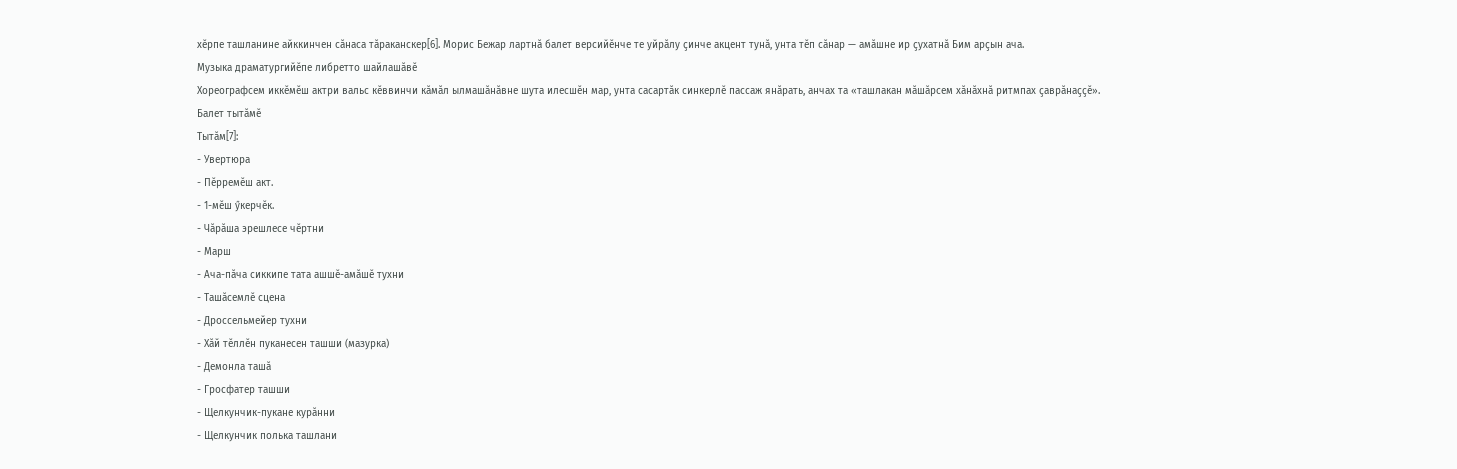хӗрпе ташланине айккинчен сӑнаса тӑраканскер[6]. Морис Бежар лартнӑ балет версийӗнче те уйрӑлу ҫинче акцент тунӑ, унта тӗп сӑнар — амӑшне ир ҫухатнӑ Бим арҫын ача.
Музыка драматургийӗпе либретто шайлашӑвӗ
Хореографсем иккӗмӗш актри вальс кӗввинчи кӑмӑл ылмашӑнӑвне шута илесшӗн мар, унта сасартӑк синкерлӗ пассаж янӑрать, анчах та «ташлакан мӑшӑрсем хӑнӑхнӑ ритмпах ҫаврӑнаҫҫӗ».
Балет тытӑмӗ
Тытӑм[7]:
- Увертюра
- Пӗрремӗш акт.
- 1-мӗш ӳкерчӗк.
- Чӑрӑша эрешлесе чӗртни
- Марш
- Ача-пӑча сиккипе тата ашшӗ-амӑшӗ тухни
- Ташӑсемлӗ сцена
- Дроссельмейер тухни
- Хӑй тӗллӗн пуканесен ташши (мазурка)
- Демонла ташӑ
- Гросфатер ташши
- Щелкунчик-пукане курӑнни
- Щелкунчик полька ташлани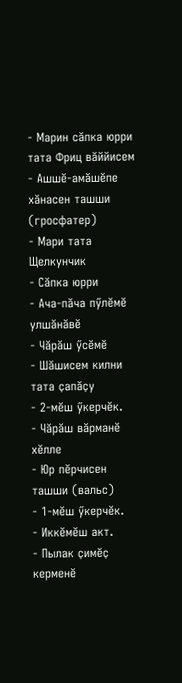- Марин сӑпка юрри тата Фриц вӑййисем
- Ашшӗ-амӑшӗпе хӑнасен ташши (гросфатер)
- Мари тата Щелкунчик
- Сӑпка юрри
- Ача-пӑча пӳлӗмӗ улшӑнӑвӗ
- Чӑрӑш ӳсӗмӗ
- Шӑшисем килни тата ҫапӑҫу
- 2-мӗш ӳкерчӗк.
- Чӑрӑш вӑрманӗ хӗлле
- Юр пӗрчисен ташши (вальс)
- 1-мӗш ӳкерчӗк.
- Иккӗмӗш акт.
- Пылак ҫимӗҫ керменӗ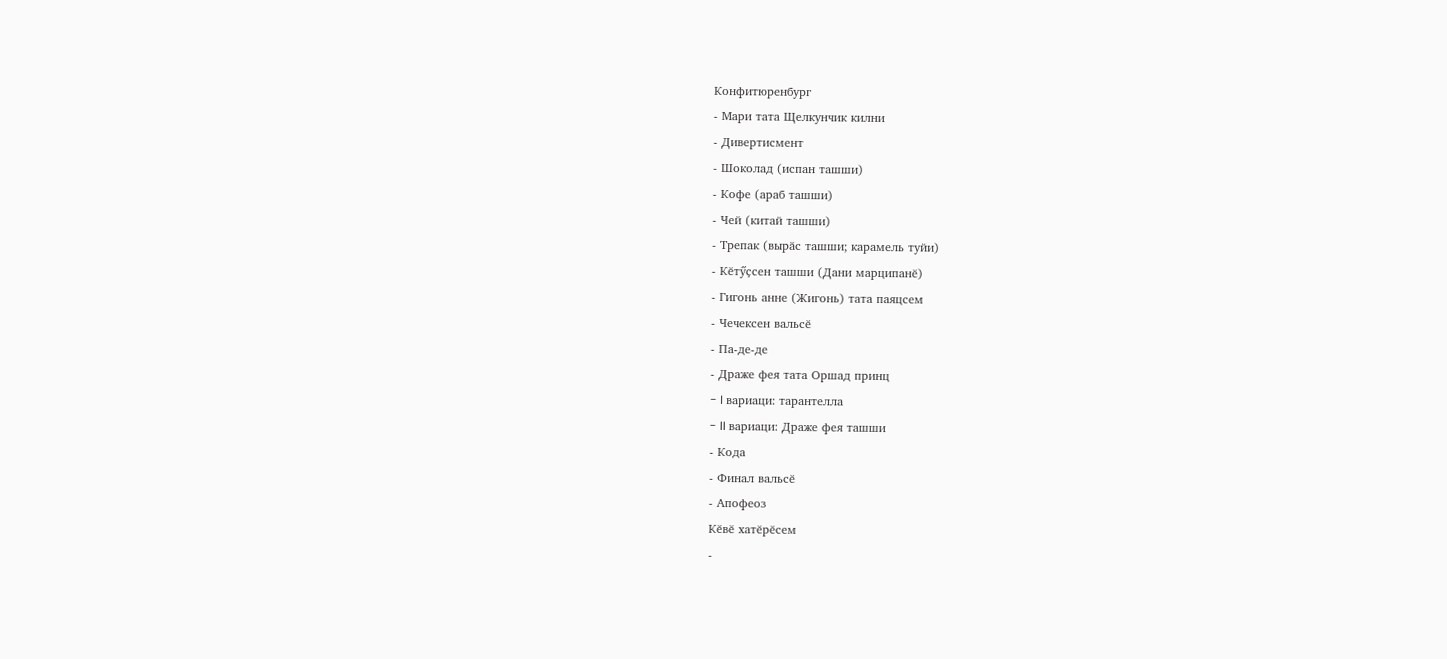Конфитюренбург
- Мари тата Щелкунчик килни
- Дивертисмент
- Шоколад (испан ташши)
- Кофе (араб ташши)
- Чей (китай ташши)
- Трепак (вырӑс ташши; карамель туйи)
- Кӗтӳҫсен ташши (Дани марципанӗ)
- Гигонь анне (Жигонь) тата паяцсем
- Чечексен вальсӗ
- Па-де-де
- Драже фея тата Оршад принц
- I вариаци: тарантелла
- II вариаци: Драже фея ташши
- Кода
- Финал вальсӗ
- Апофеоз
Кӗвӗ хатӗрӗсем
-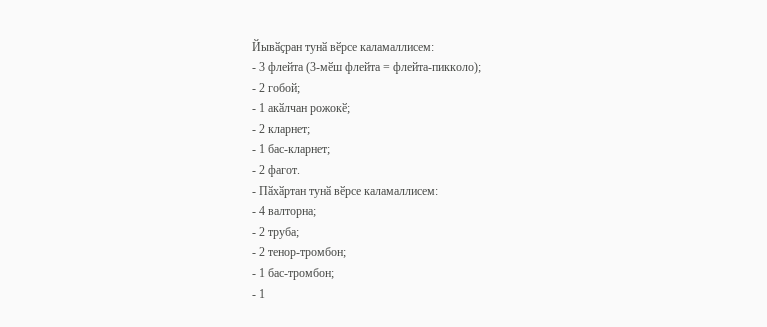Йывӑҫран тунӑ вӗрсе каламаллисем:
- 3 флейта (3-мӗш флейта = флейта-пикколо);
- 2 гобой;
- 1 акӑлчан рожокӗ;
- 2 кларнет;
- 1 бас-кларнет;
- 2 фагот.
- Пӑхӑртан тунӑ вӗрсе каламаллисем:
- 4 валторна;
- 2 труба;
- 2 тенор-тромбон;
- 1 бас-тромбон;
- 1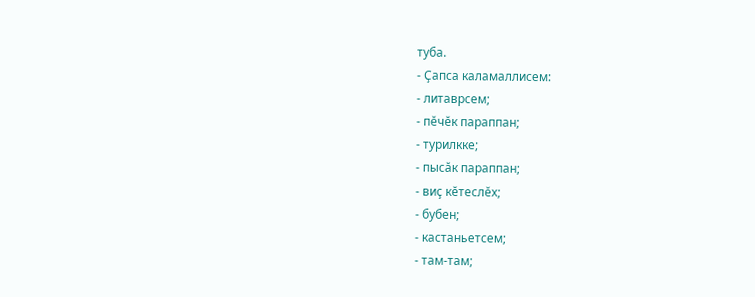туба.
- Ҫапса каламаллисем:
- литаврсем;
- пӗчӗк параппан;
- турилкке;
- пысӑк параппан;
- виҫ кӗтеслӗх;
- бубен;
- кастаньетсем;
- там-там;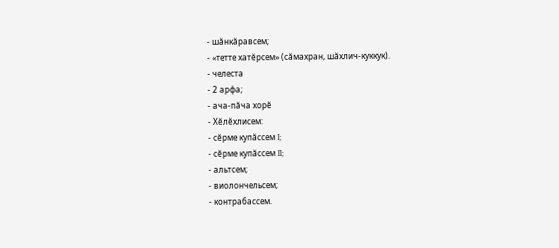- шӑнкӑравсем;
- «тетте хатӗрсем» (сӑмахран, шӑхлич-куккук).
- челеста
- 2 арфа;
- ача-пӑча хорӗ
- Хӗлӗхлисем:
- сӗрме купӑссем I;
- сӗрме купӑссем II;
- альтсем;
- виолончельсем;
- контрабассем.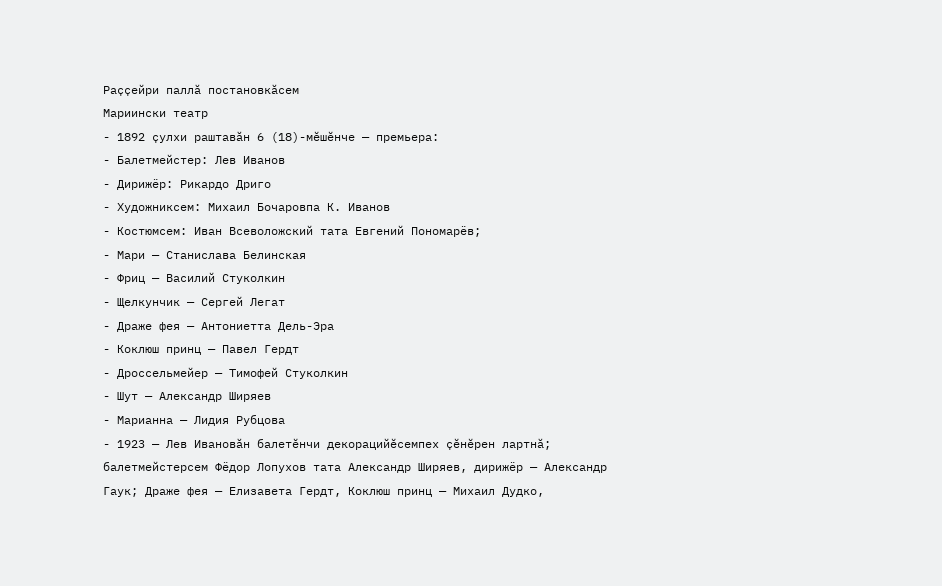Раҫҫейри паллӑ постановкӑсем
Мариински театр
- 1892 ҫулхи раштавӑн 6 (18)-мӗшӗнче — премьера:
- Балетмейстер: Лев Иванов
- Дирижёр: Рикардо Дриго
- Художниксем: Михаил Бочаровпа К. Иванов
- Костюмсем: Иван Всеволожский тата Евгений Пономарёв;
- Мари — Станислава Белинская
- Фриц — Василий Стуколкин
- Щелкунчик — Сергей Легат
- Драже фея — Антониетта Дель-Эра
- Коклюш принц — Павел Гердт
- Дроссельмейер — Тимофей Стуколкин
- Шут — Александр Ширяев
- Марианна — Лидия Рубцова
- 1923 — Лев Ивановӑн балетӗнчи декорацийӗсемпех ҫӗнӗрен лартнӑ; балетмейстерсем Фёдор Лопухов тата Александр Ширяев, дирижёр — Александр Гаук; Драже фея — Елизавета Гердт, Коклюш принц — Михаил Дудко,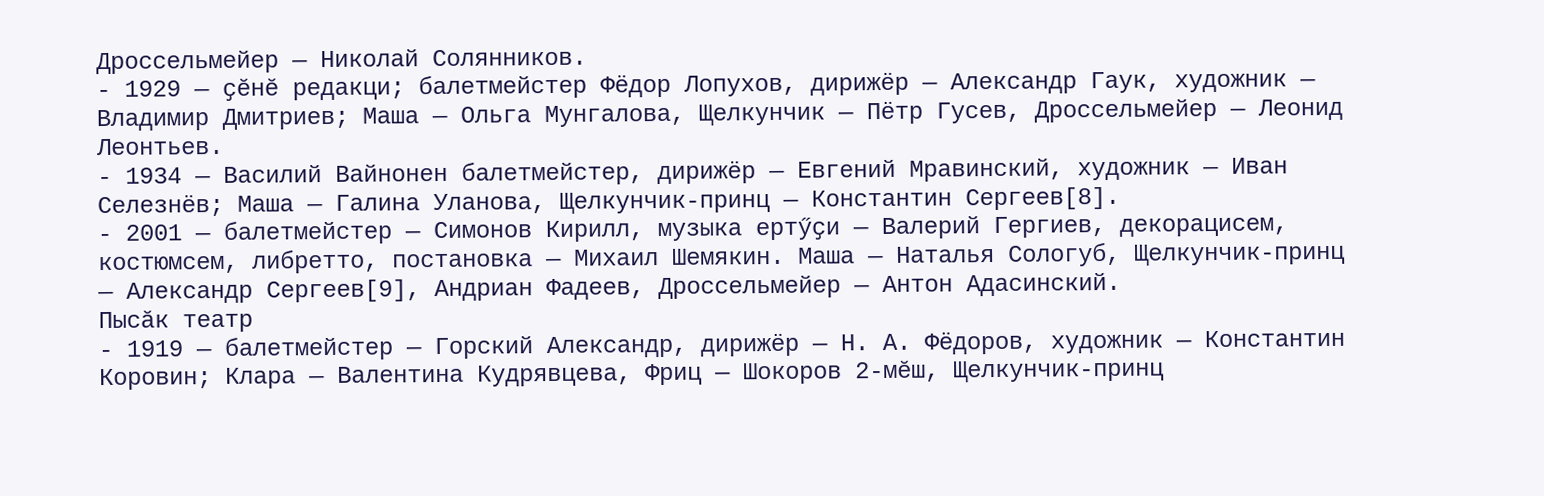Дроссельмейер — Николай Солянников.
- 1929 — ҫӗнӗ редакци; балетмейстер Фёдор Лопухов, дирижёр — Александр Гаук, художник — Владимир Дмитриев; Маша — Ольга Мунгалова, Щелкунчик — Пётр Гусев, Дроссельмейер — Леонид Леонтьев.
- 1934 — Василий Вайнонен балетмейстер, дирижёр — Евгений Мравинский, художник — Иван Селезнёв; Маша — Галина Уланова, Щелкунчик-принц — Константин Сергеев[8].
- 2001 — балетмейстер — Симонов Кирилл, музыка ертӳҫи — Валерий Гергиев, декорацисем, костюмсем, либретто, постановка — Михаил Шемякин. Маша — Наталья Сологуб, Щелкунчик-принц — Александр Сергеев[9], Андриан Фадеев, Дроссельмейер — Антон Адасинский.
Пысӑк театр
- 1919 — балетмейстер — Горский Александр, дирижёр — Н. А. Фёдоров, художник — Константин Коровин; Клара — Валентина Кудрявцева, Фриц — Шокоров 2-мӗш, Щелкунчик-принц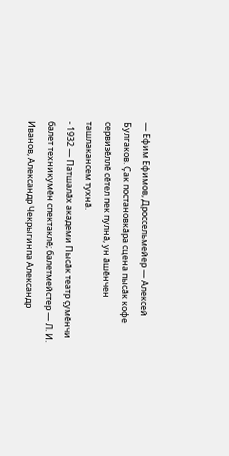— Ефим Ефимов, Дроссельмейер — Алексей Булгаков. Ҫак постановкӑра сцена пысӑк кофе сервизӗллӗ сӗтел пек пулнӑ, ун ӑшӗнчен ташлакансем тухнӑ.
- 1932 — Патшалӑх академи Пысӑк театр ҫумӗнчи балет техникумӗн спектаклӗ; балетмейстер — Л. И. Иванов, Александр Чекрыгинпа Александр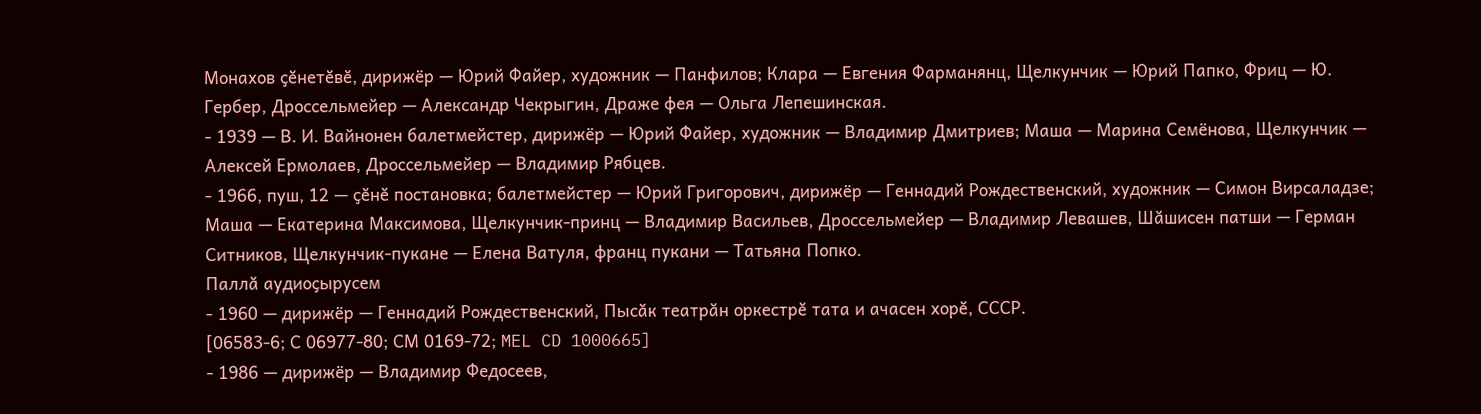Монахов ҫӗнетӗвӗ, дирижёр — Юрий Файер, художник — Панфилов; Клара — Евгения Фарманянц, Щелкунчик — Юрий Папко, Фриц — Ю. Гербер, Дроссельмейер — Александр Чекрыгин, Драже фея — Ольга Лепешинская.
- 1939 — В. И. Вайнонен балетмейстер, дирижёр — Юрий Файер, художник — Владимир Дмитриев; Маша — Марина Семёнова, Щелкунчик — Алексей Ермолаев, Дроссельмейер — Владимир Рябцев.
- 1966, пуш, 12 — ҫӗнӗ постановка; балетмейстер — Юрий Григорович, дирижёр — Геннадий Рождественский, художник — Симон Вирсаладзе; Маша — Екатерина Максимова, Щелкунчик-принц — Владимир Васильев, Дроссельмейер — Владимир Левашев, Шӑшисен патши — Герман Ситников, Щелкунчик-пукане — Елена Ватуля, франц пукани — Татьяна Попко.
Паллӑ аудиоҫырусем
- 1960 — дирижёр — Геннадий Рождественский, Пысӑк театрӑн оркестрӗ тата и ачасен хорӗ, СССР.
[06583-6; С 06977-80; СМ 0169-72; MEL CD 1000665]
- 1986 — дирижёр — Владимир Федосеев,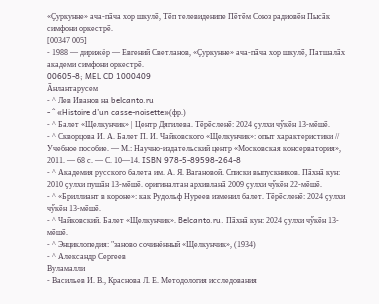«Ҫуркунне» ача-пӑча хор шкулӗ, Тӗп телевиденипе Пӗтӗм Союз радиовӗн Пысӑк симфони оркестрӗ.
[00347 005]
- 1988 — дирижёр — Евгений Светланов, «Ҫуркунне» ача-пӑча хор шкулӗ, Патшалӑх академи симфони оркестрӗ.
00605-8; MEL CD 1000409
Ӑнлантарусем
- ^ Лев Иванов на belcanto.ru
- ^ «Histoire d’un casse-noisette»(фр.)
- ^ Балет «Щелкунчик» | Центр Дягилева. Тӗрӗсленӗ: 2024 ҫулхи чӳкӗн 13-мӗшӗ.
- ^ Скворцова И. А. Балет П. И. Чайковского «Щелкунчик»: опыт характеристики // Учебное пособие. — М.: Научно-издательский центр «Московская консерватория», 2011. — 68 с. — С. 10—14. ISBN 978-5-89598-264-8
- ^ Академия русского балета им. А. Я. Вагановой. Списки выпускников. Пӑхнӑ кун: 2010 ҫулхи пушӑн 13-мӗшӗ. оригиналтан архивланӑ 2009 ҫулхи чӳкӗн 22-мӗшӗ.
- ^ «Бриллиант в короне»: как Рудольф Нуреев изменил балет. Тӗрӗсленӗ: 2024 ҫулхи чӳкӗн 13-мӗшӗ.
- ^ Чайковский. Балет «Щелкунчик». Belcanto.ru. Пӑхнӑ кун: 2024 ҫулхи чӳкӗн 13-мӗшӗ.
- ^ Энциклопедия: "заново сочинённый «Щелкунчик», (1934)
- ^ Александр Сергеев
Вуламалли
- Васильев И. В., Краснова Л. Е. Методология исследования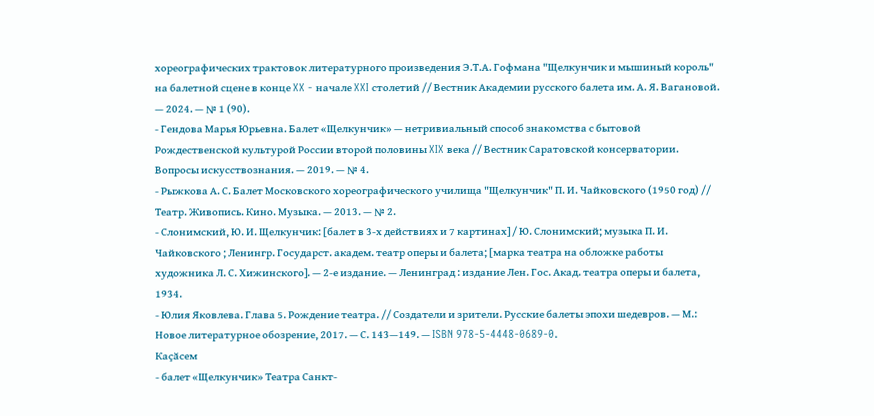хореографических трактовок литературного произведения Э.Т.А. Гофмана "Щелкунчик и мышиный король" на балетной сцене в конце XX - начале XXI столетий // Вестник Академии русского балета им. А. Я. Вагановой. — 2024. — № 1 (90).
- Гендова Марья Юрьевна. Балет «Щелкунчик» — нетривиальный способ знакомства с бытовой Рождественской культурой России второй половины XIX века // Вестник Саратовской консерватории. Вопросы искусствознания. — 2019. — № 4.
- Рыжкова А. С. Балет Московского хореографического училища "Щелкунчик" П. И. Чайковского (1950 год) // Театр. Живопись. Кино. Музыка. — 2013. — № 2.
- Слонимский, Ю. И. Щелкунчик: [балет в 3-х действиях и 7 картинах] / Ю. Слонимский; музыка П. И. Чайковского ; Ленингр. Государст. академ. театр оперы и балета; [марка театра на обложке работы художника Л. С. Хижинского]. — 2-е издание. — Ленинград : издание Лен. Гос. Акад. театра оперы и балета, 1934.
- Юлия Яковлева. Глава 5. Рождение театра. // Создатели и зрители. Русские балеты эпохи шедевров. — М.: Новое литературное обозрение, 2017. — С. 143—149. — ISBN 978-5-4448-0689-0.
Каҫӑсем
- балет «Щелкунчик» Театра Санкт-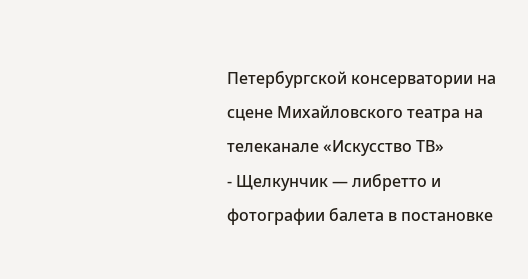Петербургской консерватории на сцене Михайловского театра на телеканале «Искусство ТВ»
- Щелкунчик — либретто и фотографии балета в постановке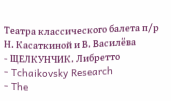Театра классического балета п/р Н. Касаткиной и В. Василёва
- ЩЕЛКУНЧИК. Либретто
- Tchaikovsky Research
- The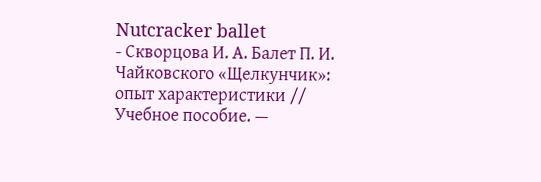Nutcracker ballet
- Скворцова И. А. Балет П. И. Чайковского «Щелкунчик»: опыт характеристики // Учебное пособие. —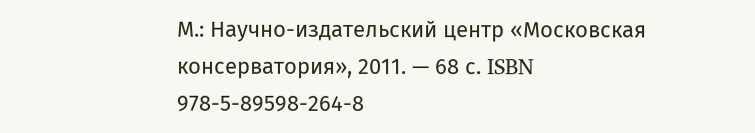М.: Научно-издательский центр «Московская консерватория», 2011. — 68 с. ISBN 978-5-89598-264-8